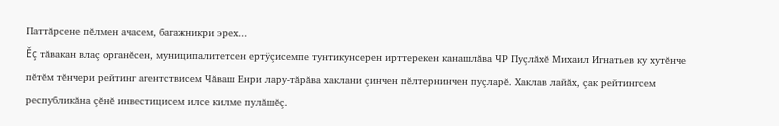Паттăрсене пĕлмен ачасем, багажникри эрех...
Ĕç тăвакан влаç органĕсен, муниципалитетсен ертÿçисемпе тунтикунсерен ирттерекен канашлăва ЧР Пуçлăхĕ Михаил Игнатьев ку хутĕнче пĕтĕм тĕнчери рейтинг агентствисем Чăваш Енри лару-тăрăва хаклани çинчен пĕлтернинчен пуçларĕ. Хаклав лайăх, çак рейтингсем республикăна çĕнĕ инвестицисем илсе килме пулăшĕç.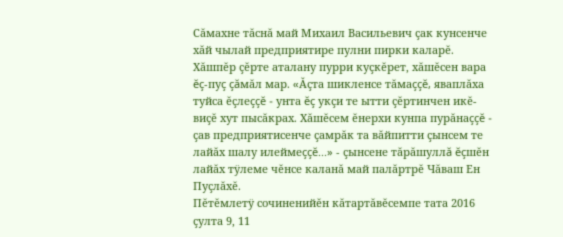Сăмахне тăснă май Михаил Васильевич çак кунсенче хăй чылай предприятире пулни пирки каларĕ. Хăшпĕр çĕрте аталану пурри куçкĕрет, хăшĕсен вара ĕç-пуç çăмăл мар. «Ăçта шикленсе тăмаççĕ, яваплăха туйса ĕçлеççĕ - унта ĕç укçи те ытти çĕртинчен икĕ-виçĕ хут пысăкрах. Хăшĕсем ĕнерхи кунпа пурăнаççĕ - çав предприятисенче çамрăк та вăйпитти çынсем те лайăх шалу илеймеççĕ...» - çынсене тăрăшуллă ĕçшĕн лайăх тÿлеме чĕнсе каланă май палăртрĕ Чăваш Ен Пуçлăхĕ.
Пĕтĕмлетÿ сочиненийĕн кăтартăвĕсемпе тата 2016 çулта 9, 11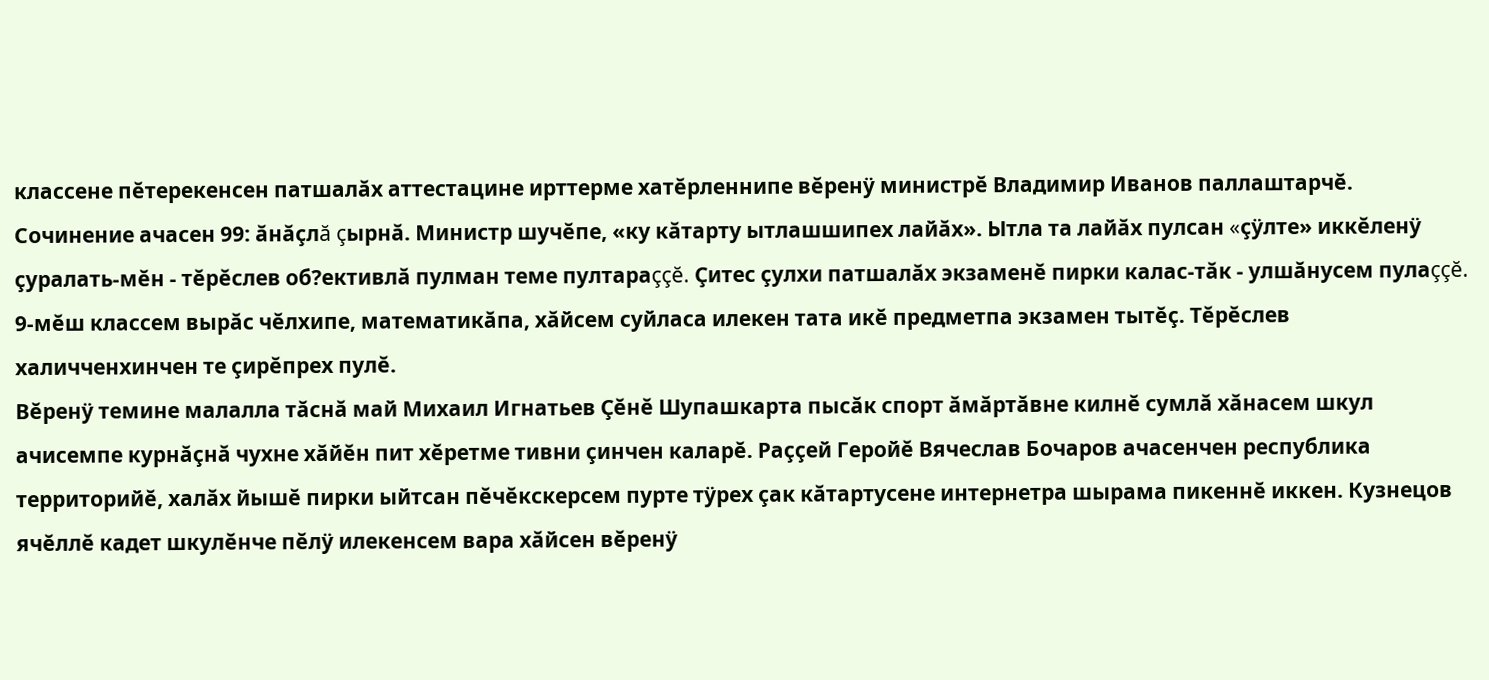классене пĕтерекенсен патшалăх аттестацине ирттерме хатĕрленнипе вĕренÿ министрĕ Владимир Иванов паллаштарчĕ. Сочинение ачасен 99: ăнăçлă çырнă. Министр шучĕпе, «ку кăтарту ытлашшипех лайăх». Ытла та лайăх пулсан «çÿлте» иккĕленÿ çуралать-мĕн - тĕрĕслев об?ективлă пулман теме пултараççĕ. Çитес çулхи патшалăх экзаменĕ пирки калас-тăк - улшăнусем пулаççĕ. 9-мĕш классем вырăс чĕлхипе, математикăпа, хăйсем суйласа илекен тата икĕ предметпа экзамен тытĕç. Тĕрĕслев халичченхинчен те çирĕпрех пулĕ.
Вĕренÿ темине малалла тăснă май Михаил Игнатьев Çĕнĕ Шупашкарта пысăк спорт ăмăртăвне килнĕ сумлă хăнасем шкул ачисемпе курнăçнă чухне хăйĕн пит хĕретме тивни çинчен каларĕ. Раççей Геройĕ Вячеслав Бочаров ачасенчен республика территорийĕ, халăх йышĕ пирки ыйтсан пĕчĕкскерсем пурте тÿрех çак кăтартусене интернетра шырама пикеннĕ иккен. Кузнецов ячĕллĕ кадет шкулĕнче пĕлÿ илекенсем вара хăйсен вĕренÿ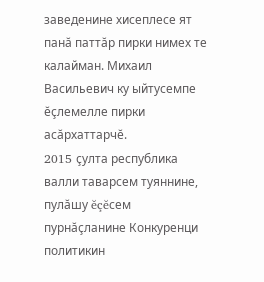заведенине хисеплесе ят панă паттăр пирки нимех те калайман. Михаил Васильевич ку ыйтусемпе ĕçлемелле пирки асăрхаттарчĕ.
2015 çулта республика валли таварсем туяннине, пулăшу ĕçĕсем пурнăçланине Конкуренци политикин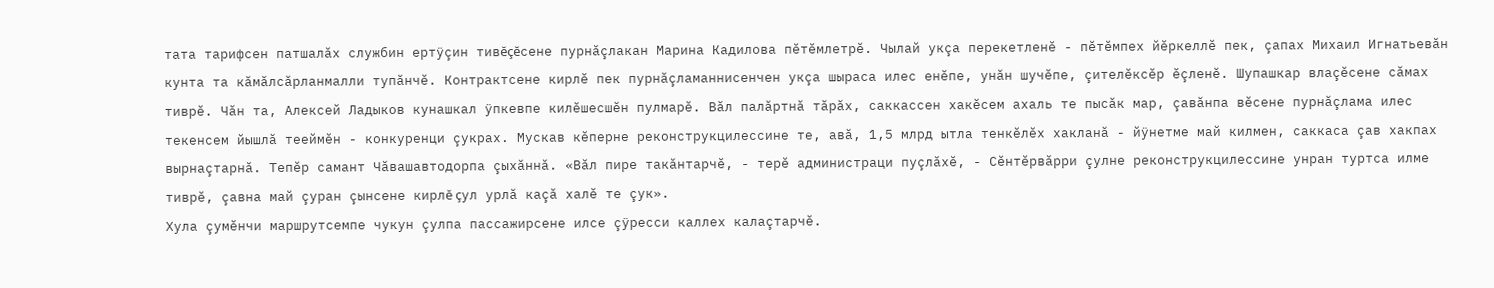тата тарифсен патшалăх службин ертÿçин тивĕçĕсене пурнăçлакан Марина Кадилова пĕтĕмлетрĕ. Чылай укçа перекетленĕ - пĕтĕмпех йĕркеллĕ пек, çапах Михаил Игнатьевăн кунта та кăмăлсăрланмалли тупăнчĕ. Контрактсене кирлĕ пек пурнăçламаннисенчен укçа шыраса илес енĕпе, унăн шучĕпе, çителĕксĕр ĕçленĕ. Шупашкар влаçĕсене сăмах тиврĕ. Чăн та, Алексей Ладыков кунашкал ÿпкевпе килĕшесшĕн пулмарĕ. Вăл палăртнă тăрăх, саккассен хакĕсем ахаль те пысăк мар, çавăнпа вĕсене пурнăçлама илес текенсем йышлă тееймĕн - конкуренци çукрах. Мускав кĕперне реконструкцилессине те, авă, 1,5 млрд ытла тенкĕлĕх хакланă - йÿнетме май килмен, саккаса çав хакпах вырнаçтарнă. Тепĕр самант Чăвашавтодорпа çыхăннă. «Вăл пире такăнтарчĕ, - терĕ администраци пуçлăхĕ, - Сĕнтĕрвăрри çулне реконструкцилессине унран туртса илме тиврĕ, çавна май çуран çынсене кирлĕ çул урлă каçă халĕ те çук».
Хула çумĕнчи маршрутсемпе чукун çулпа пассажирсене илсе çÿресси каллех калаçтарчĕ.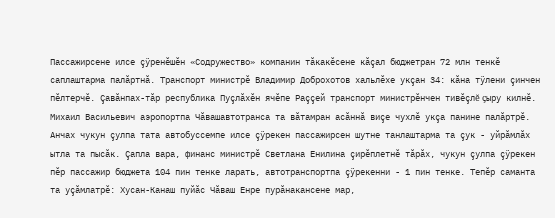Пассажирсене илсе çÿренĕшĕн «Содружество» компанин тăкакĕсене кăçал бюджетран 72 млн тенкĕ саплаштарма палăртнă. Транспорт министрĕ Владимир Доброхотов хальлĕхе укçан 34: кăна тÿлени çинчен пĕлтерчĕ. Çавăнпах-тăр республика Пуçлăхĕн ячĕпе Раççей транспорт министрĕнчен тивĕçлĕ çыру килнĕ. Михаил Васильевич аэропортпа Чăвашавтотранса та вăтамран асăннă виçе чухлĕ укçа панине палăртрĕ. Анчах чукун çулпа тата автобуссемпе илсе çÿрекен пассажирсен шутне танлаштарма та çук - уйрăмлăх ытла та пысăк. Çапла вара, финанс министрĕ Светлана Енилина çирĕплетнĕ тăрăх, чукун çулпа çÿрекен пĕр пассажир бюджета 104 пин тенке ларать, автотранспортпа çÿрекенни - 1 пин тенке. Тепĕр саманта та уçăмлатрĕ: Хусан-Канаш пуйăс Чăваш Енре пурăнакансене мар,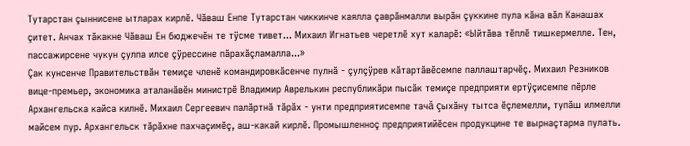Тутарстан çыннисене ытларах кирлĕ. Чăваш Енпе Тутарстан чиккинче каялла çаврăнмалли вырăн çуккине пула кăна вăл Канашах çитет. Анчах тăкакне Чăваш Ен бюджечĕн те тÿсме тивет... Михаил Игнатьев черетлĕ хут каларĕ: «Ыйтăва тĕплĕ тишкермелле. Тен, пассажирсене чукун çулпа илсе çÿрессине пăрахăçламалла...»
Çак кунсенче Правительствăн темиçе членĕ командировкăсенче пулнă - çулçÿрев кăтартăвĕсемпе паллаштарчĕç. Михаил Резников вице-премьер, экономика аталанăвĕн министрĕ Владимир Аврелькин республикăри пысăк темиçе предприяти ертÿçисемпе пĕрле Архангельска кайса килнĕ. Михаил Сергеевич палăртнă тăрăх - унти предприятисемпе тачă çыхăну тытса ĕçлемелли, тупăш илмелли майсем пур. Архангельск тăрăхне пахчаçимĕç, аш-какай кирлĕ. Промышленноç предприятийĕсен продукцине те вырнаçтарма пулать.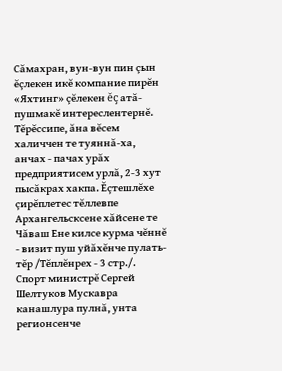Сăмахран, вун-вун пин çын ĕçлекен икĕ компание пирĕн «Яхтинг» çĕлекен ĕç атă-пушмакĕ интереслентернĕ. Тĕрĕссипе, ăна вĕсем халиччен те туяннă-ха, анчах - пачах урăх предприятисем урлă, 2-3 хут пысăкрах хакпа. Ĕçтешлĕхе çирĕплетес тĕллевпе Архангельсксене хăйсене те Чăваш Ене килсе курма чĕннĕ - визит пуш уйăхĕнче пулать-тĕр /Тĕплĕнрех - 3 стр./.
Спорт министрĕ Сергей Шелтуков Мускавра канашлура пулнă, унта регионсенче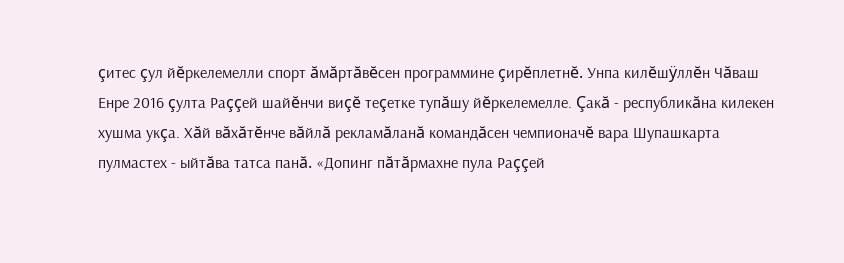çитес çул йĕркелемелли спорт ăмăртăвĕсен программине çирĕплетнĕ. Унпа килĕшÿллĕн Чăваш Енре 2016 çулта Раççей шайĕнчи виçĕ теçетке тупăшу йĕркелемелле. Çакă - республикăна килекен хушма укçа. Хăй вăхăтĕнче вăйлă рекламăланă командăсен чемпионачĕ вара Шупашкарта пулмастех - ыйтăва татса панă. «Допинг пăтăрмахне пула Раççей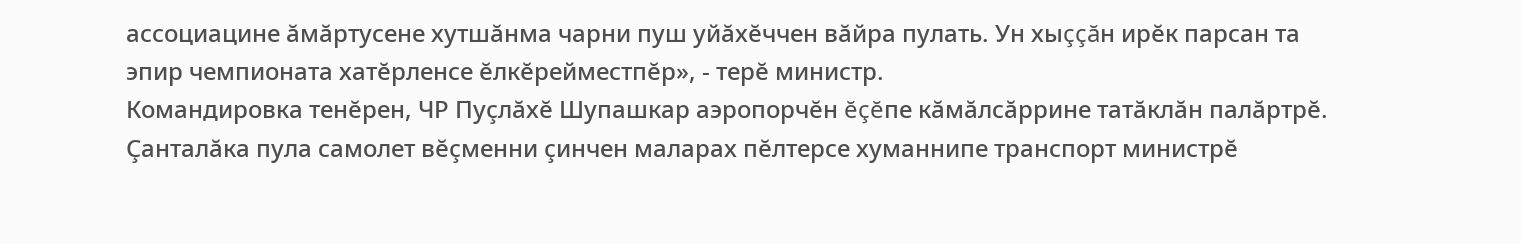ассоциацине ăмăртусене хутшăнма чарни пуш уйăхĕччен вăйра пулать. Ун хыççăн ирĕк парсан та эпир чемпионата хатĕрленсе ĕлкĕрейместпĕр», - терĕ министр.
Командировка тенĕрен, ЧР Пуçлăхĕ Шупашкар аэропорчĕн ĕçĕпе кăмăлсăррине татăклăн палăртрĕ. Çанталăка пула самолет вĕçменни çинчен маларах пĕлтерсе хуманнипе транспорт министрĕ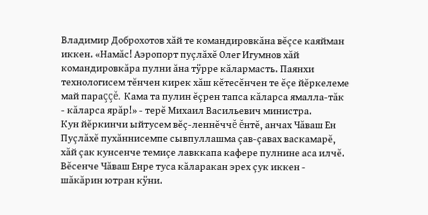Владимир Доброхотов хăй те командировкăна вĕçсе каяйман иккен. «Намăс! Аэропорт пуçлăхĕ Олег Игумнов хăй командировкăра пулни ăна тÿрре кăлармасть. Паянхи технологисем тĕнчен кирек хăш кĕтесĕнчен те ĕçе йĕркелеме май параççĕ. Кама та пулин ĕçрен тапса кăларса ямалла-тăк - кăларса ярăр!» - терĕ Михаил Васильевич министра.
Кун йĕркинчи ыйтусем вĕç-леннĕччĕ ĕнтĕ, анчах Чăваш Ен Пуçлăхĕ пухăннисемпе сывпуллашма çав-çавах васкамарĕ, хăй çак кунсенче темиçе лавккапа кафере пулнине аса илчĕ. Вĕсенче Чăваш Енре туса кăларакан эрех çук иккен - шăкăрин ютран кÿни.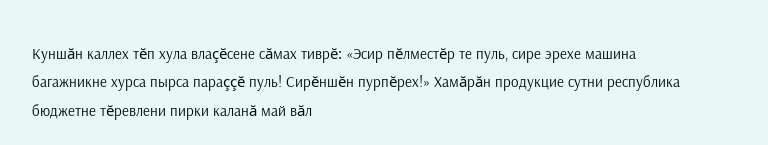Куншăн каллех тĕп хула влаçĕсене сăмах тиврĕ: «Эсир пĕлместĕр те пуль, сире эрехе машина багажникне хурса пырса параççĕ пуль! Сирĕншĕн пурпĕрех!» Хамăрăн продукцие сутни республика бюджетне тĕревлени пирки каланă май вăл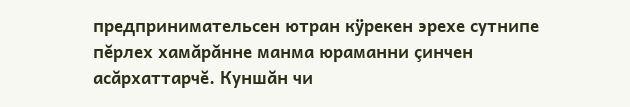предпринимательсен ютран кÿрекен эрехе сутнипе пĕрлех хамăрăнне манма юраманни çинчен асăрхаттарчĕ. Куншăн чи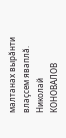малтанах вырăнти влаçсем яваплă.
Николай КОНОВАЛОВ